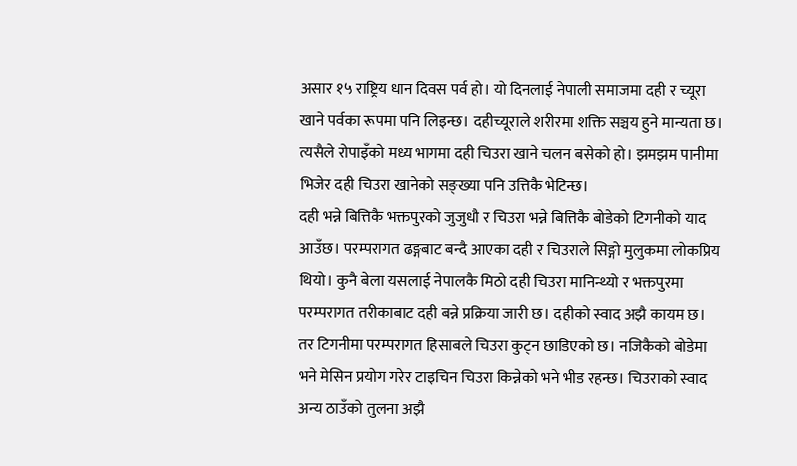असार १५ राष्ट्रिय धान दिवस पर्व हो। यो दिनलाई नेपाली समाजमा दही र च्यूरा खाने पर्वका रूपमा पनि लिइन्छ। दहीच्यूराले शरीरमा शक्ति सञ्चय हुने मान्यता छ। त्यसैले रोपाइँको मध्य भागमा दही चिउरा खाने चलन बसेको हो। झमझम पानीमा भिजेर दही चिउरा खानेको सङ्ख्या पनि उत्तिकै भेटिन्छ।
दही भन्ने बित्तिकै भक्तपुरको जुजुधौ र चिउरा भन्ने बित्तिकै बोडेको टिगनीको याद आउँछ। परम्परागत ढङ्गबाट बन्दै आएका दही र चिउराले सिङ्गो मुलुकमा लोकप्रिय थियो। कुनै बेला यसलाई नेपालकै मिठो दही चिउरा मानिन्थ्यो र भक्तपुरमा परम्परागत तरीकाबाट दही बन्ने प्रक्रिया जारी छ। दहीको स्वाद अझै कायम छ। तर टिगनीमा परम्परागत हिसाबले चिउरा कुट्न छाडिएको छ। नजिकैको बोडेमा भने मेसिन प्रयोग गरेर टाइचिन चिउरा किन्नेको भने भीड रहन्छ। चिउराको स्वाद अन्य ठाउँको तुलना अझै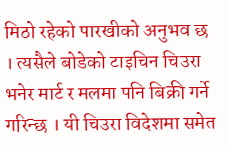मिठो रहेको पारखीको अनुभव छ । त्यसैले बोडेको टाइचिन चिउरा भनेर मार्ट र मलमा पनि बिक्री गर्ने गरिन्छ । यी चिउरा विदेशमा समेत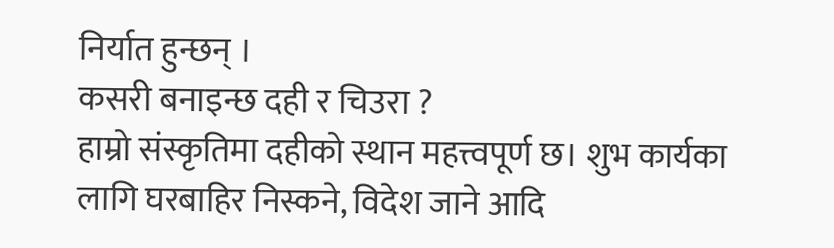निर्यात हुन्छन् ।
कसरी बनाइन्छ दही र चिउरा ?
हाम्रो संस्कृतिमा दहीको स्थान महत्त्वपूर्ण छ। शुभ कार्यका लागि घरबाहिर निस्कने, विदेश जाने आदि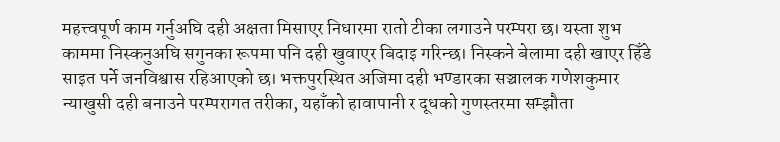महत्त्वपूर्ण काम गर्नुअघि दही अक्षता मिसाएर निधारमा रातो टीका लगाउने परम्परा छ। यस्ता शुभ काममा निस्कनुअघि सगुनका रूपमा पनि दही खुवाएर बिदाइ गरिन्छ। निस्कने बेलामा दही खाएर हिँडे साइत पर्ने जनविश्वास रहिआएको छ। भक्तपुरस्थित अजिमा दही भण्डारका सञ्चालक गणेशकुमार न्याखुसी दही बनाउने परम्परागत तरीका, यहाँको हावापानी र दूधको गुणस्तरमा सम्झौता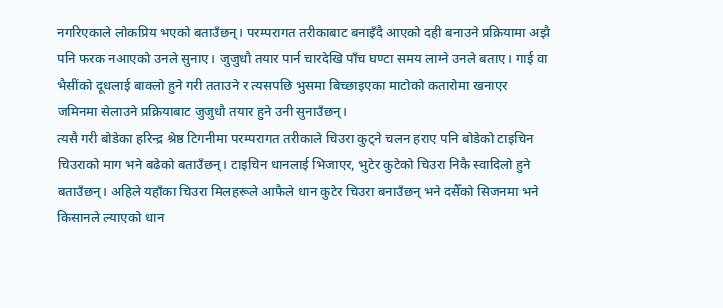नगरिएकाले लोकप्रिय भएको बताउँछन्। परम्परागत तरीकाबाट बनाइँदै आएको दही बनाउने प्रक्रियामा अझै पनि फरक नआएको उनले सुनाए। जुजुधौ तयार पार्न चारदेखि पाँच घण्टा समय लाग्ने उनले बताए। गाई वा भैसींको दूधलाई बाक्लो हुने गरी तताउने र त्यसपछि भुसमा बिच्छाइएका माटोको कतारोमा खनाएर जमिनमा सेलाउने प्रक्रियाबाट जुजुधौ तयार हुने उनी सुनाउँछन्।
त्यसै गरी बोडेका हरिन्द्र श्रेष्ठ टिगनीमा परम्परागत तरीकाले चिउरा कुट्ने चलन हराए पनि बोडेको टाइचिन चिउराको माग भने बढेको बताउँछन्। टाइचिन धानलाई भिजाएर, भुटेर कुटेको चिउरा निकै स्वादिलो हुने बताउँछन्। अहिले यहाँका चिउरा मिलहरूले आफैले धान कुटेर चिउरा बनाउँछन् भने दसैँको सिजनमा भने किसानले ल्याएको धान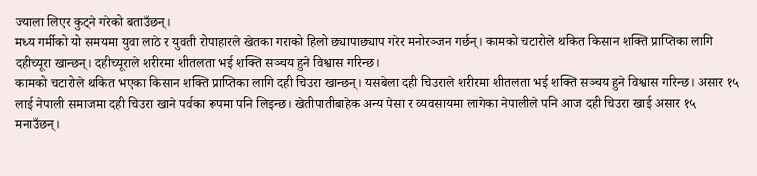ज्याला लिएर कुट्ने गरेको बताउँछन्।
मध्य गर्मीको यो समयमा युवा लाठे र युवती रोपाहारले खेतका गराको हिलो छ्यापाछ्याप गरेर मनोरञ्जन गर्छन्। कामको चटारोले थकित किसान शक्ति प्राप्तिका लागि दहीच्यूरा खान्छन्। दहीच्यूराले शरीरमा शीतलता भई शक्ति सञ्चय हुने विश्वास गरिन्छ।
कामको चटारोले थकित भएका किसान शक्ति प्राप्तिका लागि दही चिउरा खान्छन्। यसबेला दही चिउराले शरीरमा शीतलता भई शक्ति सञ्चय हुने विश्वास गरिन्छ। असार १५ लाई नेपाली समाजमा दही चिउरा खाने पर्वका रूपमा पनि लिइन्छ। खेतीपातीबाहेक अन्य पेसा र व्यवसायमा लागेका नेपालीले पनि आज दही चिउरा खाई असार १५ मनाउँछन्।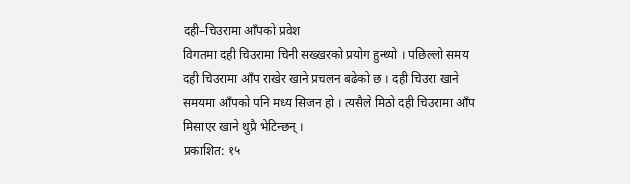दही–चिउरामा आँपको प्रवेश
विगतमा दही चिउरामा चिनी सख्खरको प्रयोग हुन्थ्यो । पछिल्लो समय दही चिउरामा आँप राखेर खाने प्रचलन बढेको छ । दही चिउरा खाने समयमा आँपको पनि मध्य सिजन हो । त्यसैले मिठो दही चिउरामा आँप मिसाएर खाने थुप्रै भेटिन्छन् ।
प्रकाशित: १५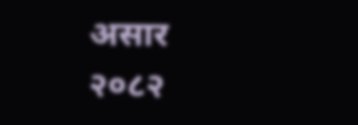असार २०८२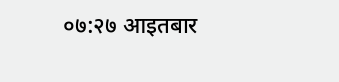०७:२७ आइतबार